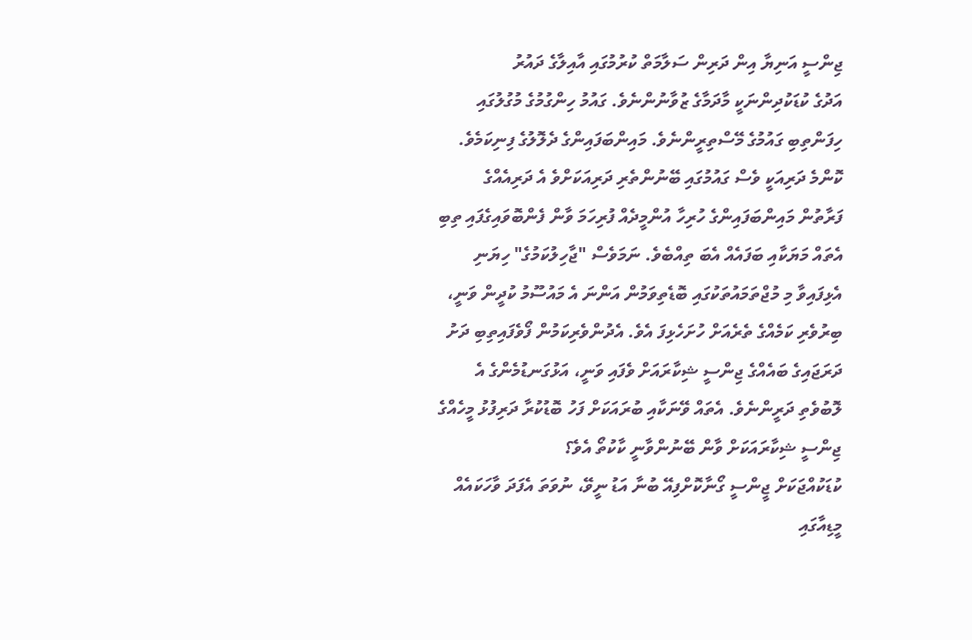ޖިންސީ އަނިޔާ އިން ދަރިން ސަލާމަތް ކުރުމުގައި އާއިލާގެ ދައުރު
އަދުގެ ކުޑަކުދިންނަކީ މާދަމާގެ ޒުވާނުންނެވެ. ގައުމު ހިންގުމުގެ މުގުލުގައި ހިފަންތިބި ގައުމުގެ މޭސްތިރީންނެވެ. މައިންބަފައިންގެ ދެލޮލުގެ ފިނިކަމެވެ. ކޮންމެ ދަރިއަކީ ވެސް ގައުމުގައި ބޭނުންތެރި ދަރިއަކަށްވެ އެ ދަރިއެއްގެ ފަރާތުން މައިންބަފައިންގެ ހުރިހާ އުންމީދެއް ފުރިހަމަ ވާން ފެންބޮވައިގެފައި ތިބި އެތައް މަޔަކާއި ބަފައެއް އެބަ ތިއްބެވެ. ނަމަވެސް "ޖާހިލުކަމުގެ" ހިޔަނި އެޅިފައިވާ މި މުޖްތަމައުތަކުގައި ބޮޑެތިވަމުން އަންނަ އެ މައުސޫމު ކުދީން ވަނީ، ބިރުވެރި ކަމެއްގެ ތެރެއަށް ހުށަހެޅިފަ އެވެ. އެދުންވެރިކަމުން ފޯވެފައިތިބި ދަށު ދަރަޖައިގެ ބައެއްގެ ޖިންސީ ޝިކާރައަށް ވެފައި ވަނީ، އަޅުގަނޑުމެންގެ އެ ލޮބުވެތި ދަރީންނެވެ. އެތައް ވޭނަކާއި ބުރައަކަށް ފަހު ބޮޑުކުރާ ދަރިފުޅު މީހެއްގެ ޖިންސީ ޝިކާރައަކަށް ވާން ބޭނުންވާނީ ކާކުތޯ އެވެ؟
ކުޑަކުއްޖަކަށް ޖީންސީ ގޯނާކޮށްފިއޭ ބުނާ އަޑު ނީވޭ، ނުވަތަ އެފަދަ ވާހަކައެއް މީޑިއާގައި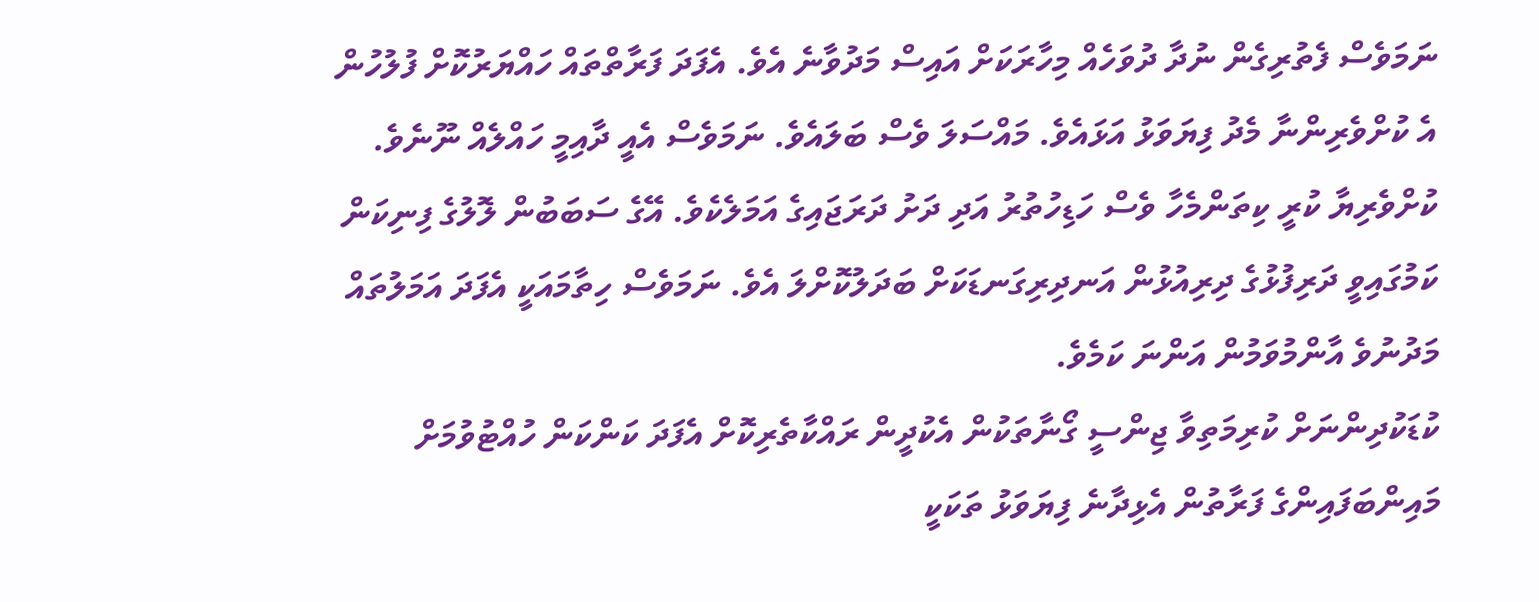ނަމަވެސް ފެތުރިގެން ނުދާ ދުވަހެއް މިހާރަކަށް އައިސް މަދުވާނެ އެވެ. އެފަދަ ފަރާތްތައް ހައްޔަރުކޮށް ފުލުހުން އެ ކުށްވެރިންނާ މެދު ފިޔަވަޅު އަޅައެވެ. މައްސަލަ ވެސް ބަލައެވެ. ނަމަވެސް އެއީ ދާއިމީ ހައްލެއް ނޫނެވެ. ކުށްވެރިޔާ ކުރީ ކިތަންމެހާ ވެސް ހަޑިހުތުރު އަދި ދަށު ދަރަޖައިގެ އަމަލެކެވެ. އޭގެ ސަބަބުން ލޮލުގެ ފިނިކަން ކަމުގައިވީ ދަރިފުޅުގެ ދިރިއުޅުން އަނދިރިގަނޑަކަށް ބަދަލުކޮށްލަ އެވެ. ނަމަވެސް ހިތާމައަކީ އެފަދަ އަމަލުތައް މަދުނުވެ އާންމުވަމުން އަންނަ ކަމެވެ.
ކުޑަކުދިންނަށް ކުރިމަތިވާ ޖިންސީ ގޯނާތަކުން އެކުދީން ރައްކާތެރިކޮށް އެފަދަ ކަންކަން ހުއްޓުވުމަށް މައިންބަފައިންގެ ފަރާތުން އެޅިދާނެ ފިޔަވަޅު ތަކަކީ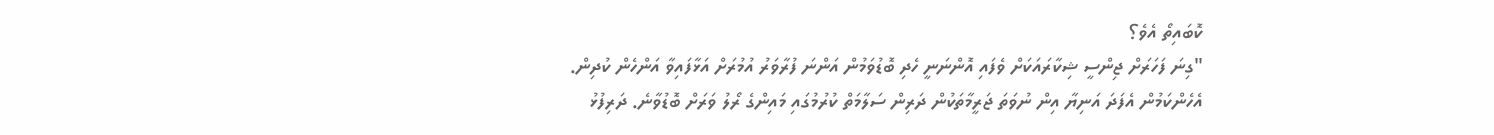ކޮބައިތޯ އެވެ؟
"ގިނަ ފަހަރަށް ޖިންސީ ޝިކާރައަކަށް ވެފައި އޮންނަނީ ހެދި ބޮޑުވަމުން އަންނަ ފުރާވަރު އުމުރަށް އަޅާފައިވާ އަންހެން ކުދިން. އެހެންކަމުން އެފަދަ އަނިޔާ އިން ނުވަތަ ޖަރީމާތަކުން ދަރިން ސަލާމަތް ކުރުމުގައި މައިންގެ ރޯލު ވަރަށް ބޮޑުވާނެ. ދަރިފުޅު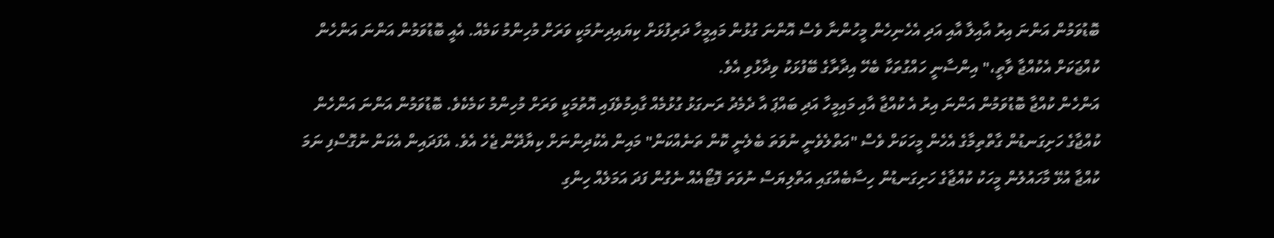ބޮޑުވަމުން އަންނަ އިރު އާއިލާ އާއި އަދި އެހެނިހެން މީހުންނާ ވެސް އޮންނަ ގުޅުން މައިމީހާ ދަރިފުޅަށް ކިޔައިދިނުމަކީ ވަރަށް މުހިންމު ކަމެއް. އެއީ ބޮޑުވަމުން އަންނަ އަންހެން ކުއްޖަކަށް އެކުއްޖާ ވާތީ،" އިންސާނީ ހައްގުތަކާ ބެހޭ އިދާރާގެ ބޭފުޅަކު ވިދާޅުވި އެވެ.
އަންހެން ކުއްޖާ ބޮޑުވަމުން އަންނަ އިރު އެ ކުއްޖާ އާއި މައިމީހާ އަދި ބައްޕަ އާ ދެމެދު ރަނގަޅު ގުޅުމެއް ގާއިމުވެފައި އޮތުމަކީ ވަރަށް މުހިންމު ކަމެކެވެ. ބޮޑުވަމުން އަންނަ އަންހެން ކުއްޖާގެ ހަށިގަނޑުން ގާތްތިމާގެ އެހެން މީހަކަށް ވެސް "އަތްލެވެނީ ނުވަތަ ބެލެނީ ކޮން ތަނެއްކަން" މައިން އެކުދިންނަށް ކިޔާދޭން ޖެހެ އެވެ. އެފަދައިން އެކަން ނުގޮސްފި ނަމަ ކުއްޖާ އުޅޭ މާހައުލުން މީހަކު ކުއްޖާގެ ހަށިގަނޑުން ހިސާބެއްގައި އަތްލިޔަސް ނުވަތަ ފޮޓޯއެއް ނެގުން ފަދަ އަމަލެއް ހިންގި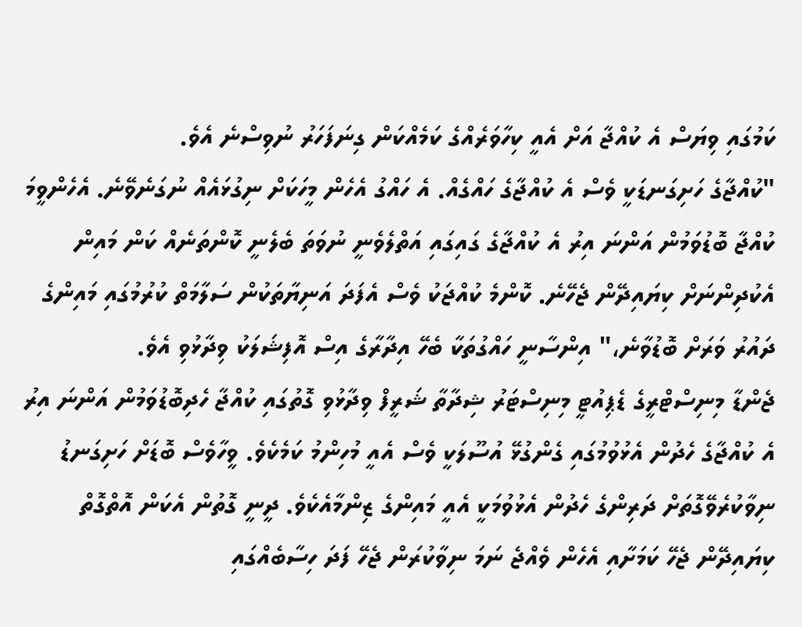ކަމުގައި ވިޔަސް އެ ކުއްޖާ އަށް އެއީ ކިހާވަރެއްގެ ކަމެއްކަން ގިނަފަހަރު ނުވިސްނެ އެވެ.
"ކުއްޖާގެ ހަށިގަނޑަކީ ވެސް އެ ކުއްޖާގެ ހައްގެއް. އެ ހައްގު އެހެން މީހަކަށް ނިގުޅައެއް ނުގަނެވޭނެ. އެހެންވީމަ ކުއްޖާ ބޮޑުވަމުން އަންނަ އިރު އެ ކުއްޖާގެ ގައިގައި އަތްލެވެނީ ނުވަތަ ބެލެނީ ކޮންތަނެއް ކަން މައިން އެކުދިންނަށް ކިޔައިދޭން ޖެހޭނެ. ކޮންމެ ކުއްޖަކު ވެސް އެފަދަ އަނިޔާތަކުން ސަލާމަތް ކުރުމުގައި މައިންގެ ދައުރު ވަރަށް ބޮޑުވާނެ،" އިންސާނީ ހައްގުތަކާ ބެހޭ އިދާރާގެ އިސް އޮފިޝަލަކު ވިދާޅުވި އެވެ.
ޖެންޑާ މިނިސްޓްރީގެ ޑެޕިއުޓީ މިނިސްޓަރު ޝިދާތާ ޝަރީފް ވިދާޅުވި ގޮތުގައި ކުއްޖާ ހެދިބޮޑުވަމުން އަންނަ އިރު އެ ކުއްޖާގެ ހެދުން އެޅުވުމުގައި ގެންގުޅޭ އުސޫލަކީ ވެސް އެއީ މުހިންމު ކަމެކެވެ. ވީހާވެސް ބޮޑަށް ހަށިގަނޑު ނިވާކުރެވޭގޮތަށް ދަރިންގެ ހެދުން އެޅުވުމަކީ އެއީ މައިންގެ ޒިންމާއެކެވެ. ދީނީ ގޮތުން އެކަން އޮތްގޮތް ކިޔައިދޭން ޖެހޭ ކަމަށާއި އެހެން ވެއްޖެ ނަމަ ނިވާކުރަން ޖެހޭ ފަދަ ހިސާބެއްގައި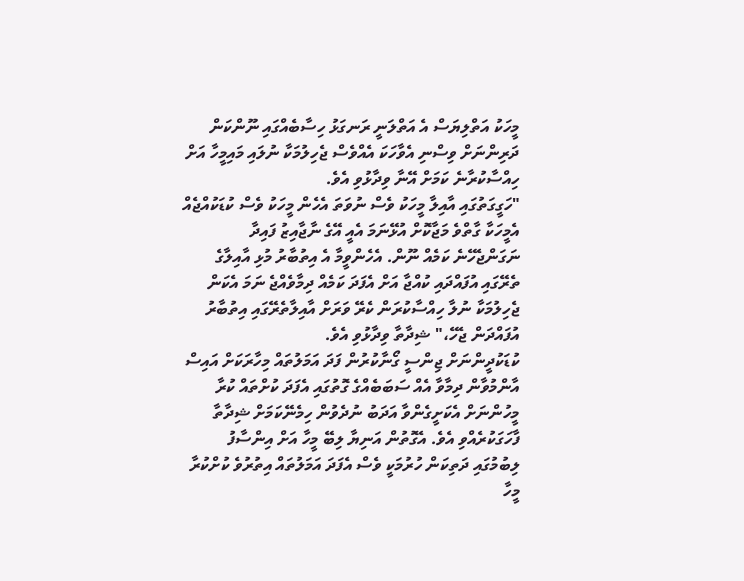މީހަކު އަތްލިޔަސް އެ އަތްލަނީ ރަނގަޅު ހިސާބެއްގައި ނޫންކަން ދަރިންނަށް ވިސްނި އެވާހަކަ އެއްވެސް ޖެހިލުމަކާ ނުލައި މައިމީހާ އަށް ހިއްސާކުރާނެ ކަމަށް އޭނާ ވިދާޅުވި އެވެ.
"ހަގީގަތުގައި އާއިލާ މީހަކު ވެސް ނުވަތަ އެހެން މީހަކު ވެސް ކުޑަކުއްޖެއް އެމީހަކާ ގާތްވެ މަޖާކޮށް އުޅޭނަމަ އެއީ އޭގެ ނާޖާއިޒު ފައިދާ ނަގަންޖެހޭނެ ކަމެއް ނޫން. އެހެންވީމާ އެ އިތުބާރު މުޅި އާއިލާގެ ތެރޭގައި އުފައްދައި ކުއްޖާ އަށް އެފަދަ ކަމެއް ދިމާވެއްޖެ ނަމަ އެކަން ޖެހިލުމަކާ ނުލާ ހިއްސާކުރަން ކެރޭ ވަރަށް އާއިލާތެރޭގައި އިތުބާރު އުފައްދަން ޖެހޭ،" ޝިދާތާ ވިދާޅުވި އެވެ.
ކުޑަކުދީންނަށް ޖިންސީ ގޯނާކުރުން ފަދަ އަމަލުތައް މިހާރަކަށް އައިސް އާންމުވާން ދިމާވާ އެއް ސަބަބެއްގެ ގޮތުގައި އެފަދަ ކުށްތައް ކުރާ މީހުންނަށް އެކަށީގެންވާ އަދަބު ނުދެވުން ހިމެނޭކަމަށް ޝިދާތާ ފާހަގަކުރެއްވި އެވެ. އެގޮތުން އަނިޔާ ލިބޭ މީހާ އަށް އިންސާފު ލިބުމުގައި ދަތިކަން ހުރުމަކީ ވެސް އެފަދަ އަމަލުތައް އިތުރުވެ ކުށްކުރާ މީހާ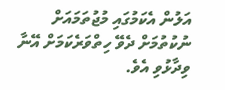އަލުން އެކަމުގައި މުޖުތަމައަށް ނުކުތުމަށް ދެވޭ ހިތްވަރެކަމަށް އޭނާ ވިދާޅުވި އެވެ.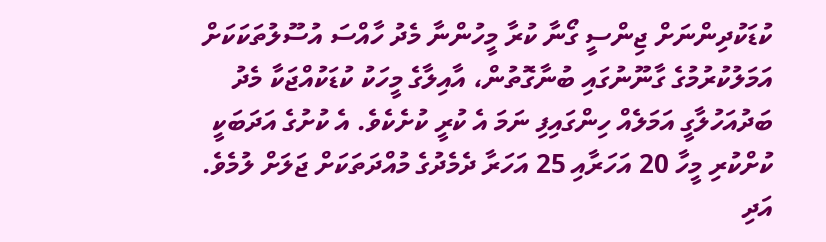ކުޑަކުދިންނަށް ޖިންސީ ގޯނާ ކުރާ މީހުންނާ މެދު ހާއްސަ އުސޫލުތަކަކަށް އަމަލުކުރުމުގެ ގާނޫނުގައި ބުނާގޮތުން، އާއިލާގެ މީހަކު ކުޑަކުއްޖަކާ މެދު ބަދުއަހުލާގީ އަމަލެއް ހިންގައިފި ނަމަ އެ ކުރީ ކުށެކެވެ. އެ ކުށުގެ އަދަބަކީ ކުށްކުރި މީހާ 20 އަހަރާއި 25 އަހަރާ ދެމެދުގެ މުއްދަތަކަށް ޖަލަށް ލުމެވެ. އަދި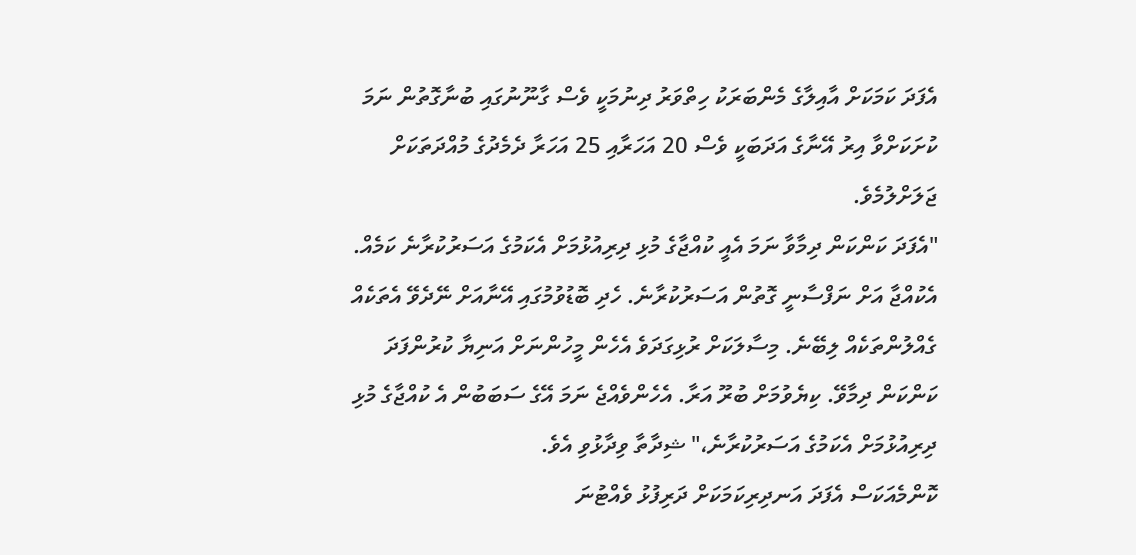އެފަދަ ކަމަކަށް އާއިލާގެ މެންބަރަކު ހިތްވަރު ދިނުމަކީ ވެސް ގާނޫނުގައި ބުނާގޮތުން ނަމަ ކުށަކަށްވާ އިރު އޭނާގެ އަދަބަކީ ވެސް 20 އަހަރާއި 25 އަހަރާ ދެމެދުގެ މުއްދަތަކަށް ޖަލަށްލުމެވެ.
"އެފަދަ ކަންކަން ދިމާވާ ނަމަ އެއީ ކުއްޖާގެ މުޅި ދިރިއުޅުމަށް އެކަމުގެ އަސަރުކުރާނެ ކަމެއް. އެކުއްޖާ އަށް ނަފްސާނީ ގޮތުން އަސަރުކުރާނެ. ހެދި ބޮޑުވުމުގައި އޭނާއަށް ނޭދެވޭ އެތަކެއް ގެއްލުންތަކެއް ލިބޭނެ. މިސާލަކަށް ރުޅިގަދަވެ އެހެން މީހުންނަށް އަނިޔާ ކުރުންފަދަ ކަންކަން ދިމާވޭ. ކިޔެވުމަށް ބުރޫ އަރާ. އެހެންވެއްޖެ ނަމަ އޭގެ ސަބަބުން އެ ކުއްޖާގެ މުޅި ދިރިއުޅުމަށް އެކަމުގެ އަސަރުކުރާނެ،" ޝިދާތާ ވިދާޅުވި އެވެ.
ކޮންމެއަކަސް އެފަދަ އަނދިރިކަމަކަށް ދަރިފުޅު ވެއްޓުނަ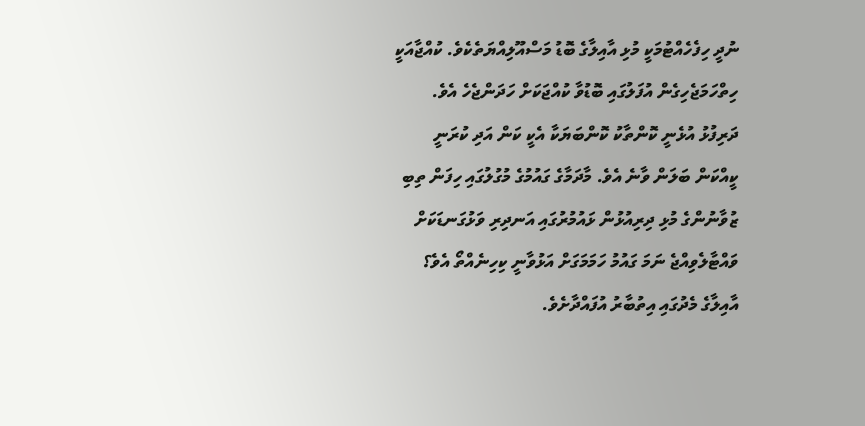ނުދީ ހިފެހެއްޓުމަކީ މުޅި އާއިލާގެ ބޮޑު މަސްއޫލިއްޔަތެކެވެ. ކުއްޖާއަކީ ހިތްހަމަޖެހިގެން އުފަލުގައި ބޮޑުވާ ކުއްޖަކަށް ހަދަންޖެހެ އެވެ. ދަރިފުޅު އުޅެނީ ކޮންތާކު ކޮންބަޔަކާ އެކީ ކަން އަދި ކުރަނީ ކީއްކަން ބަލަން ވާނެ އެވެ. މާދަމާގެ ގައުމުގެ މުގުލުގައި ހިފަން ތިބި ޒުވާނުންގެ މުޅި ދިރިއުޅުން ޅައުމުރުގައި އަނދިރި ވަޅުގަނޑަކަށް ވައްޓާލެވިއްޖެ ނަމަ ގައުމު ހަމަމަގަށް އަޅުވާނީ ކިހިނެއްތޯ އެވެ؟ އާއިލާގެ މެދުގައި އިތުބާރު އުފައްދާށެވެ.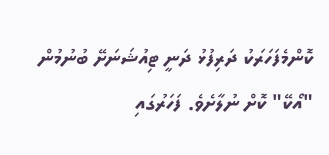ކޮންމެފަހަރަކު ދަރިފުޅު ދަނީ ޓިއުޝަނަށޭ ބުނުމުން "އޯކޭ" ކޮށް ނުލާށެވެ. ފަހަރުގައި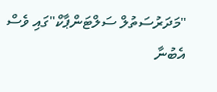"މަދަރުސަތުލް ސަލްޓަންޕާކް"ގައި ވެސް އެބުނާ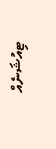ޓިއުޝަނެއް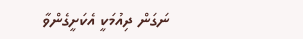ނަގަން ދިއުމަކީ އެކަށީގެންވާ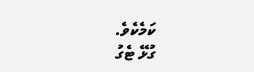ކަމެކެވެ.
ގުޅޭ ޓެގު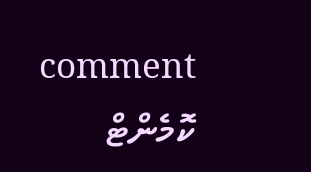comment ކޮމެންޓް